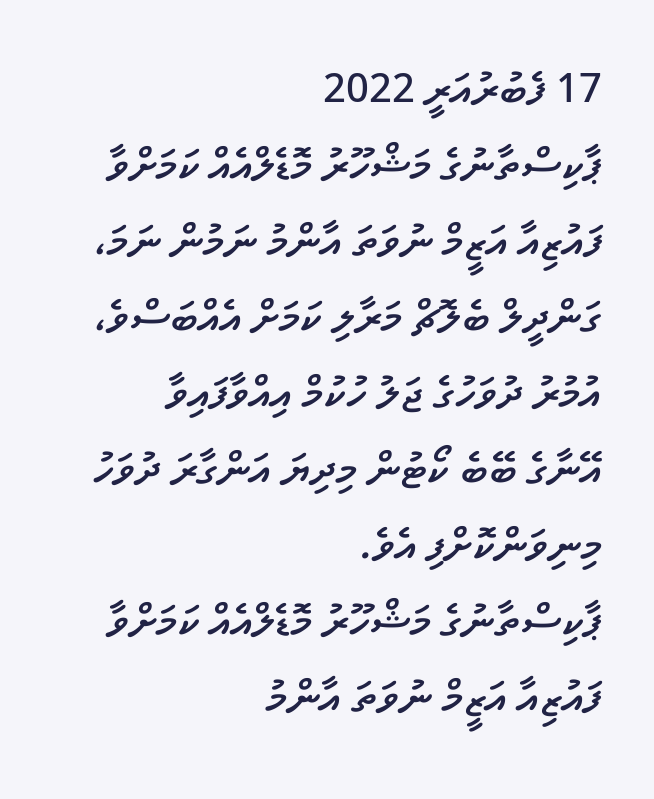17 ފެބުރުއަރީ 2022
ޕާކިސްތާނުގެ މަޝްހޫރު މޮޑެލްއެއް ކަމަށްވާ ފައުޒިއާ އަޒީމް ނުވަތަ އާންމު ނަމުން ނަމަ، ގަންދީލް ބެލޮޗް މަރާލި ކަމަށް އެއްބަސްވެ، އުމުރު ދުވަހުގެ ޖަލު ހުކުމް އިއްވާފައިވާ އޭނާގެ ބޭބެ ކޯޓުން މިދިޔަ އަންގާރަ ދުވަހު މިނިވަންކޮށްފި އެވެ.
ޕާކިސްތާނުގެ މަޝްހޫރު މޮޑެލްއެއް ކަމަށްވާ ފައުޒިއާ އަޒީމް ނުވަތަ އާންމު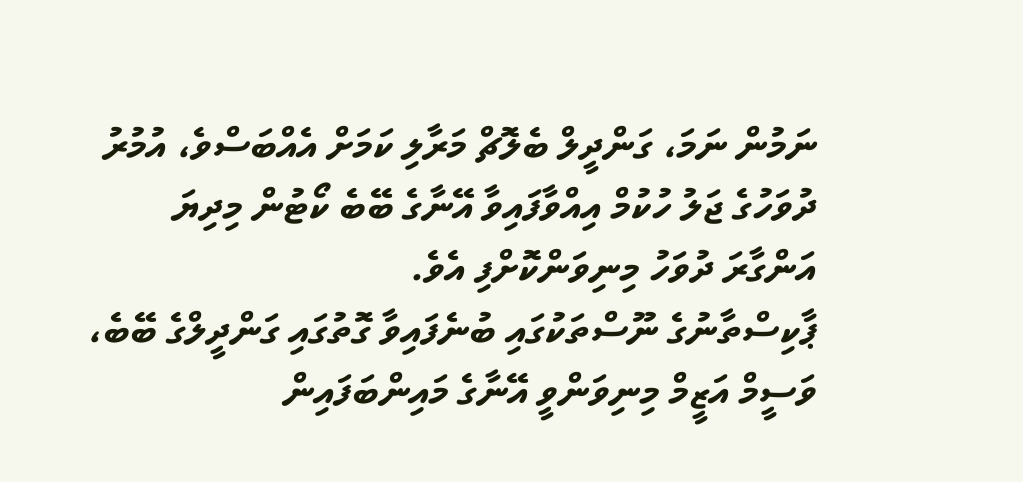ނަމުން ނަމަ، ގަންދީލް ބެލޮޗް މަރާލި ކަމަށް އެއްބަސްވެ، އުމުރު ދުވަހުގެ ޖަލު ހުކުމް އިއްވާފައިވާ އޭނާގެ ބޭބެ ކޯޓުން މިދިޔަ އަންގާރަ ދުވަހު މިނިވަންކޮށްފި އެވެ.
ޕާކިސްތާނުގެ ނޫސްތަކުގައި ބުނެފައިވާ ގޮތުގައި ގަންދީލްގެ ބޭބެ، ވަސީމް އަޒީމް މިނިވަންވީ އޭނާގެ މައިންބަފައިން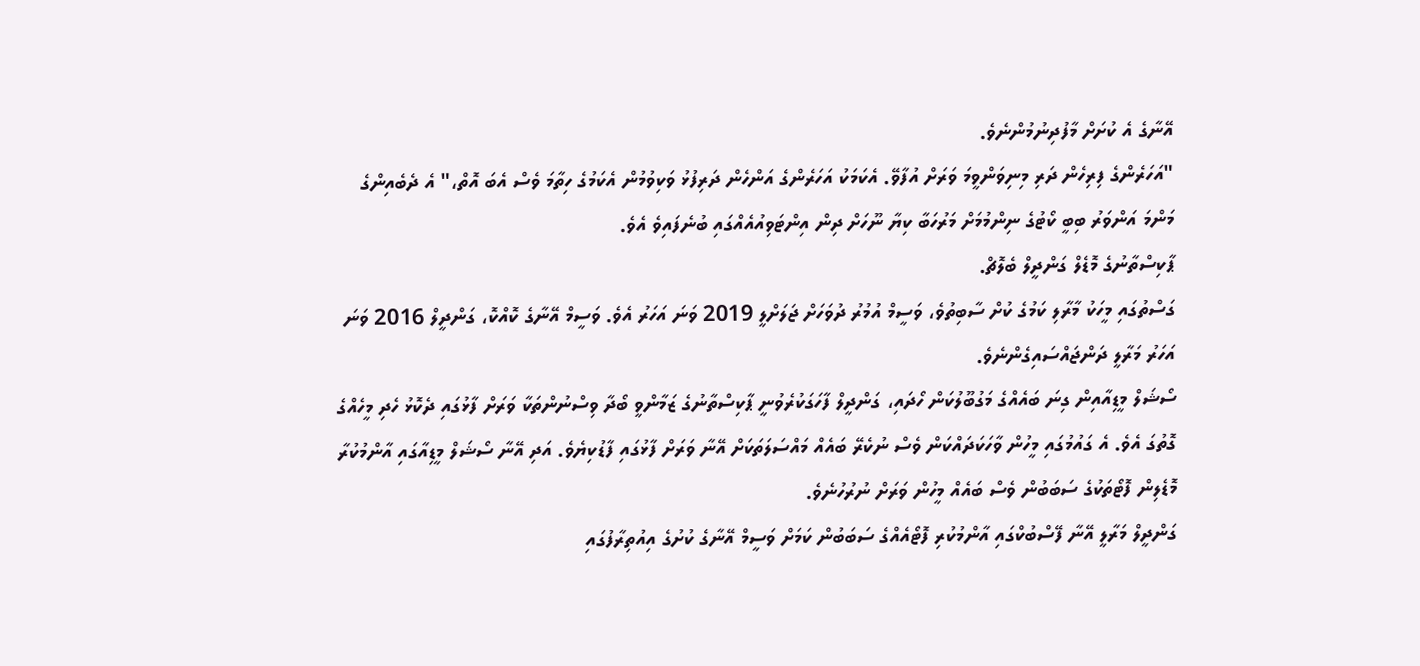އޭނާގެ އެ ކުށަށް މާފުދިނުމުންނެވެ.
"އަހަރެންގެ ފިރިހެން ދަރި މިނިވަންވީމަ ވަރަށް އުފާވޭ. އެކަމަކު އަހަރެންގެ އަންހެން ދަރިފުޅު ވަކިވުމުން އެކަމުގެ ހިތާމަ ވެސް އެބަ އޮތް،" އެ ދެބެއިންގެ މަންމަ އަންވަރު ބިބީ ކޯޓުގެ ނިންމުމަށް މަރުހަބާ ކިޔާ ނޫހަށް ދިން އިންޓަވިއުއެއްގައި ބުނެފައިވެ އެވެ.
ޕާކިސްތާނުގެ މޮޑެލް ގަންދީލް ބެލޮޗް.
ގަސްތުގައި މީހަކު މާރާލި ކަމުގެ ކުށް ސާބިތުވެ، ވަސީމް އުމުރު ދުވަހަށް ޖަލަށްލީ 2019 ވަނަ އަހަރު އެވެ. ވަސީމް އޭނާގެ ކޮއްކޮ، ގަންދީލް 2016 ވަނަ އަހަރު މަރާލީ ދަންޖައްސައިގެންނެވެ.
ސޯޝަލް މީޑިއާއިން ގިނަ ބައެއްގެ މަގުބޫލުކަން ހޯދައި، ގަންދީލް ފާހަގަކުރެވުނީ ޕާކިސްތާނުގެ ޒަމާންވީ ބޯދާ ވިސްނުންތަކާ ވަރަށް ފާޅުގައި ދެކޮޅު ހެދި މީހެއްގެ ގޮތުގަ އެވެ. އެ ގައުމުގައި މީހުން ވާހަކަދައްކަން ވެސް ނުކެރޭ ބައެއް މައްސަލަތަކަށް އޭނާ ވަރަށް ފާޅުގައި ފާޑުކިޔެވެ. އަދި އޭނާ ސޯޝަލް މީޑިއާގައި އާންމުކުރާ މޮޑެލިން ފޮޓޯތަކުގެ ސަބަބުން ވެސް ބައެއް މީހުން ވަރަށް ނުރުހުނެވެ.
ގަންދީލް މަރާލީ އޭނާ ފޭސްބުކްގައި އާންމުކުރި ފޮޓޯއެއްގެ ސަބަބުން ކަމަށް ވަސީމް އޭނާގެ ކުށުގެ އިއުތިރާފުގައި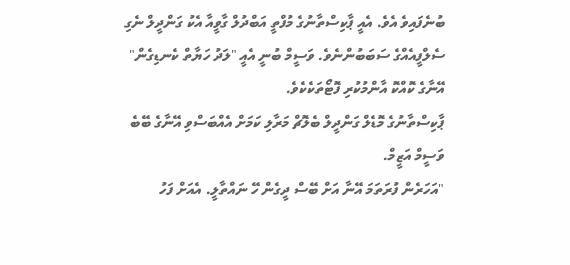ބުނެފައިވެ އެވެ. އެއީ ޕާކިސްތާނުގެ މުފްތީ އަބްދުލް ގާވީއާ އެކު ގަންދީލް ނެގި ސެލްފީއެއްގެ ސަބަބުންނެވެ. ވަސީމް ބުނީ އެއީ "ލަދު ހަޔާތް ކެނޑިގެން" އޭނާގެ ކޮއްކޮ އާންމުކުރި ފޮޓޯތަކެކެވެ.
ޕާކިސްތާނުގެ މޮޑެލް ގަންދީލް ބެލޮޗް މަރާލި ކަމަށް އެއްބަސްވި އޭނާގެ ބޭބެ ވަސީމް އަޒީމް.
"އަހަރެން ފުރަތަމަ އޭނާ އަށް ބޭސް ދީގެން ހޭ ނައްތާލީ. އެއަށް ފަހު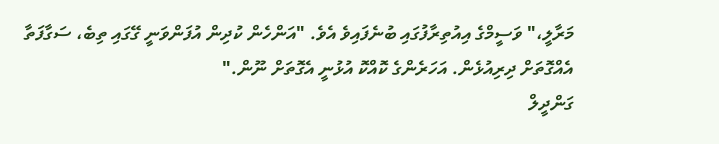މަރާލީ،" ވަސީމްގެ އިއުތިރާފުގައި ބުނެފައިވެ އެވެ. "އަންހެން ކުދިން އުފަންވަނީ ގޭގައި ތިބެ، ސަގާފަތާ އެއްގޮތަށް ދިރިއުޅެން. އަހަރެންގެ ކޮއްކޮ އުޅުނީ އެގޮތަށް ނޫން."
ގަންދީލް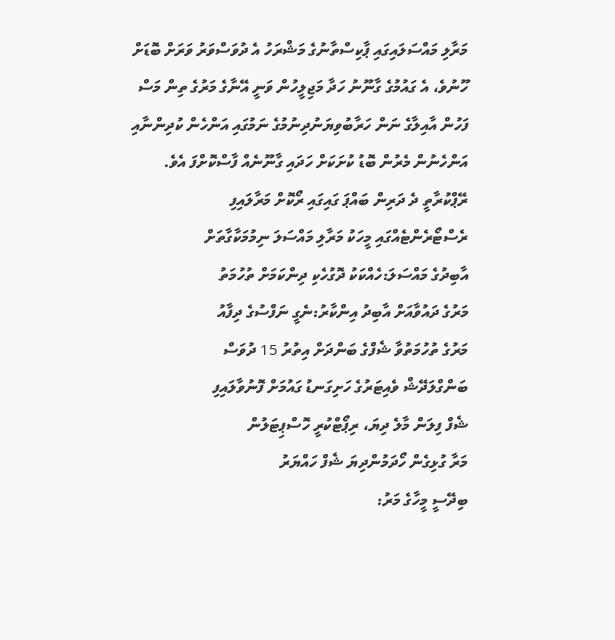މަރާލި މައްސަލައިގައި ޕާކިސްތާނުގެ މަޝްރަހު އެ ދުވަސްވަރު ވަރަށް ބޮޑަށް ހޫނުވެ، އެ ގައުމުގެ ގާނޫނު ހަދާ މަޖިލީހުން ވަނީ އޭނާގެ މަރުގެ ތިން މަސް ފަހުން އާއިލާގެ ނަން ހަރާބުވިޔަނުދިނުމުގެ ނަމުގައި އަންހެން ކުދިންނާއި އަންހެނުން މެރުން ބޮޑު ކުށަކަށް ހަދައި ގާނޫނެއް ފާސްކޮށްފަ އެވެ.
ރޭޕްކުރާތީ ދެ ދަރިން ބައްޕަ ގައިގައި ރޯކޮށް މަރާލައިފި
ރެސްޓޯރެންޓެއްގައި މީހަކު މަރާލި މައްސަލަ ނިމުމަކާގާތަށް
އާބިދުގެ މައްސަލަ:ހެއްކަކު ދޮގުހެކި ދިންކަމަށް ތުހުމަތު
މަރުގެ ދައުވާއަށް އާބިދު އިންކާރު:ނެގީ ނަފްސުގެ ދިފާއު
މަރުގެ ތުހުމަތުވާ ޝެފްގެ ބަންދަށް އިތުރު 15 ދުވަސް
ބަންގްލަދޭޝް ވެއިޓަރުގެ ހަށިގަނޑު ގައުމަށް ފޮނުވާލައިފި
ޝެފް ފިލަން މާލެ ދިޔަ، ރިޕޯޓްކުރީ ހޮސްޕިޓަލުން
މަރާ ގުޅިގެން ހޯދަމުންދިޔަ ޝެފް ހައްޔަރު
ބިދޭސީ މީހާގެ މަރު: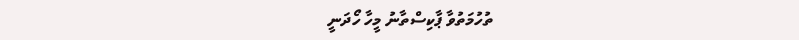ތުހުމަތުވާ ޕާކިސްތާނު މީހާ ހޯދަނީ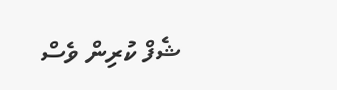ޝެފް ކުރިން ވެސް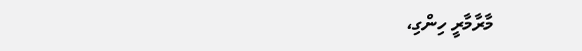މާރާމާރީ ހިންގި،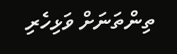ތިންތަނަށް ވަޅިހެރި